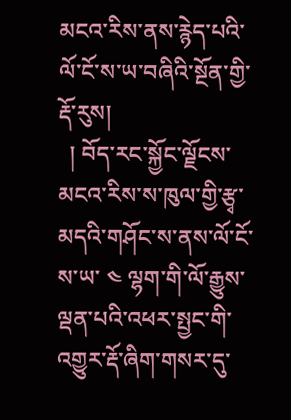མངའ་རིས་ནས་རྙེད་པའི་ལོ་ངོ་ས་ཡ་བཞིའི་སྔོན་གྱི་རྡོ་རུས།
  ། བོད་རང་སྐྱོང་ལྗོངས་མངའ་རིས་ས་ཁུལ་གྱི་རྩྭ་མདའི་གཤོང་ས་ནས་ལོ་ངོ་ས་ཡ་ ༤ ལྷག་གི་ལོ་རྒྱུས་ལྡན་པའི་འཕར་སྤྱང་གི་འགྱུར་རྡོ་ཞིག་གསར་དུ་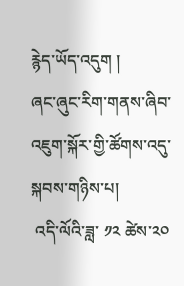རྙེད་ཡོད་འདུག །
ཞང་ཞུང་རིག་གནས་ཞིབ་འཇུག་སྐོར་གྱི་ཚོགས་འདུ་སྐབས་གཉིས་པ།
 འདི་ལོའི་ཟླ་ ༡༢ ཚེས་༢༠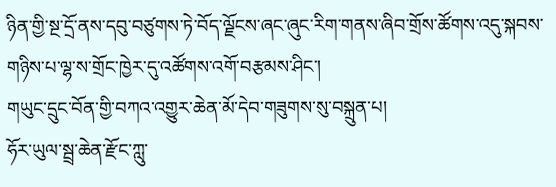ཉིན་གྱི་སྔ་དྲོ་ནས་དབུ་བཙུགས་ཏེ་བོད་ལྗོངས་ཞང་ཞུང་རིག་གནས་ཞིབ་གྲོས་ཚོགས་འདུ་སྐབས་གཉིས་པ་ལྷ་ས་གྲོང་ཁྱེར་དུ་འཚོགས་འགོ་བརྩམས་ཤིང་།
གཡུང་དྲུང་བོན་གྱི་བཀའ་འགྱུར་ཆེན་མོ་དེབ་གཟུགས་སུ་བསྐྲུན་པ།
ཧོར་ཡུལ་སྦྲ་ཆེན་རྫོང་ཀླུ་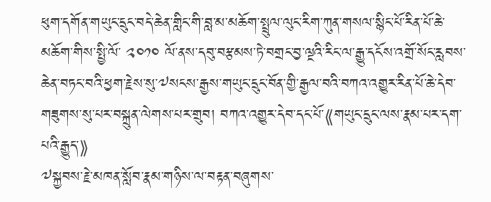ཕུག་དགོན་གཡུང་དྲུང་བདེ་ཆེན་གླིང་གི་བླ་མ་མཆོག་སྤྲུལ་ལུང་རིག་ཀུན་གསལ་སྙིང་པོ་རིན་པོ་ཆེ་མཆོག་གིས་སྤྱི་ལོ་ ༢༠༡༠ ལོ་ནས་དབུ་བརྩམས་ཏེ་བགྲང་བྱ་ལྔའི་རིང་ལ་རྒྱུ་དངོས་འགྲོ་སོང་རླབས་ཆེན་བཏང་བའི་ཕྱག་རྗེས་སུ་༧སངས་རྒྱས་གཡུང་དྲུང་བོན་གྱི་རྒྱལ་བའི་བཀའ་འགྱུར་རིན་པོ་ཆེ་དེབ་གཟུགས་སུ་པར་བསྐྲུན་ལེགས་པར་གྲུབ། བཀའ་འགྱུར་དེབ་དང་པོ་⟪གཡུང་དྲུང་ལས་རྣམ་པར་དག་པའི་རྒྱུད་⟫
༧སྐྱབས་རྗེ་མཁན་སློབ་རྣམ་གཉིས་ལ་བརྟན་བཞུགས་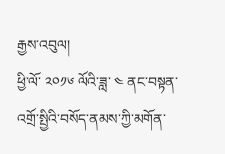རྒྱས་འབུལ།
ཕྱི་ལོ་ ༢༠༡༦ ལོའི་ཟླ་ ༤ ནང་བསྟན་འགྲོ་སྤྱིའི་བསོད་ནམས་ཀྱི་མགོན་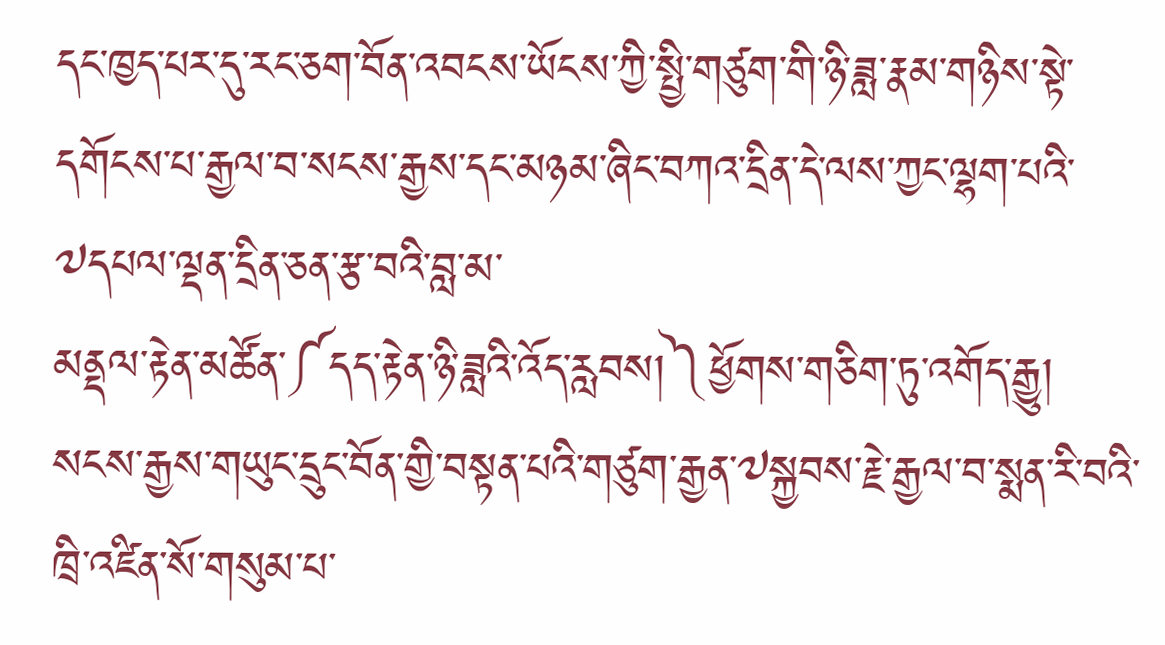དང་ཁྱད་པར་དུ་རང་ཅག་བོན་འབངས་ཡོངས་ཀྱི་སྤྱི་གཙུག་གི་ཉི་ཟླ་རྣམ་གཉིས་སྟེ་དགོངས་པ་རྒྱལ་བ་སངས་རྒྱས་དང་མཉམ་ཞིང་བཀའ་དྲིན་དེ་ལས་ཀྱང་ལྷག་པའི་༧དཔལ་ལྡན་དྲིན་ཅན་རྩ་བའི་བླ་མ་
མནྡལ་རྟེན་མཚོན་༼དད་རྟེན་ཉི་ཟླའི་འོད་རླབས།༽ཕྱོགས་གཅིག་ཏུ་འགོད་རྒྱུ།
སངས་རྒྱས་གཡུང་དྲུང་བོན་གྱི་བསྟན་པའི་གཙུག་རྒྱན་༧སྐྱབས་རྗེ་རྒྱལ་བ་སྨན་རི་བའི་ཁྲི་འཛིན་སོ་གསུམ་པ་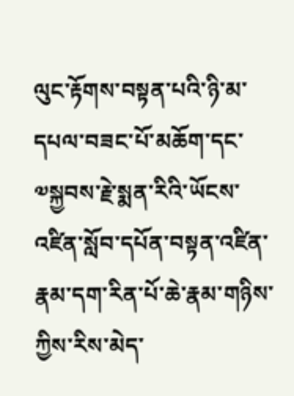ལུང་རྟོགས་བསྟན་པའི་ཉི་མ་དཔལ་བཟང་པོ་མཆོག་དང་༧སྐྱབས་རྗེ་སྨན་རིའི་ཡོངས་འཛིན་སློབ་དཔོན་བསྟན་འཛིན་རྣམ་དག་རིན་པོ་ཆེ་རྣམ་གཉིས་ཀྱིས་རིས་མེད་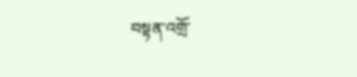བསྟན་འགྲོ་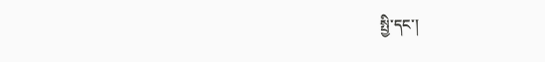སྤྱི་དང་།